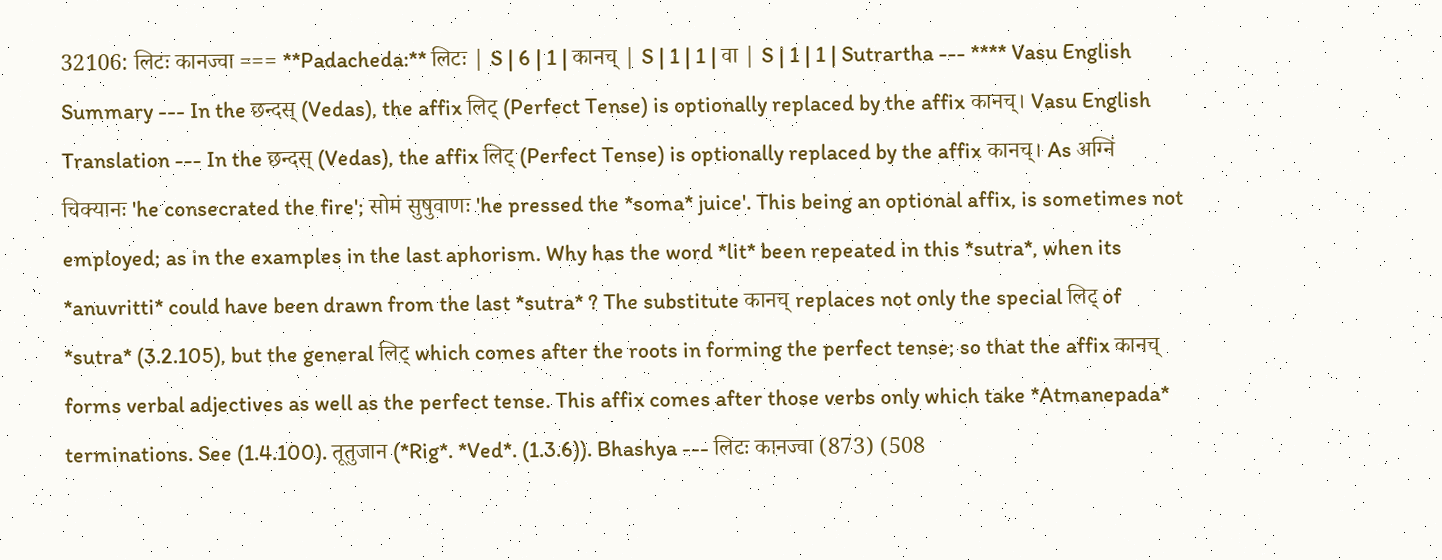32106: लिटः कानज्वा === **Padacheda:** लिटः | S | 6 | 1 | कानच् | S | 1 | 1 | वा | S | 1 | 1 | Sutrartha --- **** Vasu English Summary --- In the छन्दस् (Vedas), the affix लिट् (Perfect Tense) is optionally replaced by the affix कानच्। Vasu English Translation --- In the छन्दस् (Vedas), the affix लिट् (Perfect Tense) is optionally replaced by the affix कानच्। As अग्निं चिक्यानः 'he consecrated the fire'; सोमं सुषुवाणः 'he pressed the *soma* juice'. This being an optional affix, is sometimes not employed; as in the examples in the last aphorism. Why has the word *lit* been repeated in this *sutra*, when its *anuvritti* could have been drawn from the last *sutra* ? The substitute कानच् replaces not only the special लिट् of *sutra* (3.2.105), but the general लिट् which comes after the roots in forming the perfect tense; so that the affix कानच् forms verbal adjectives as well as the perfect tense. This affix comes after those verbs only which take *Atmanepada* terminations. See (1.4.100). तूतुजान (*Rig*. *Ved*. (1.3.6)). Bhashya --- लिटः कानज्वा (873) (508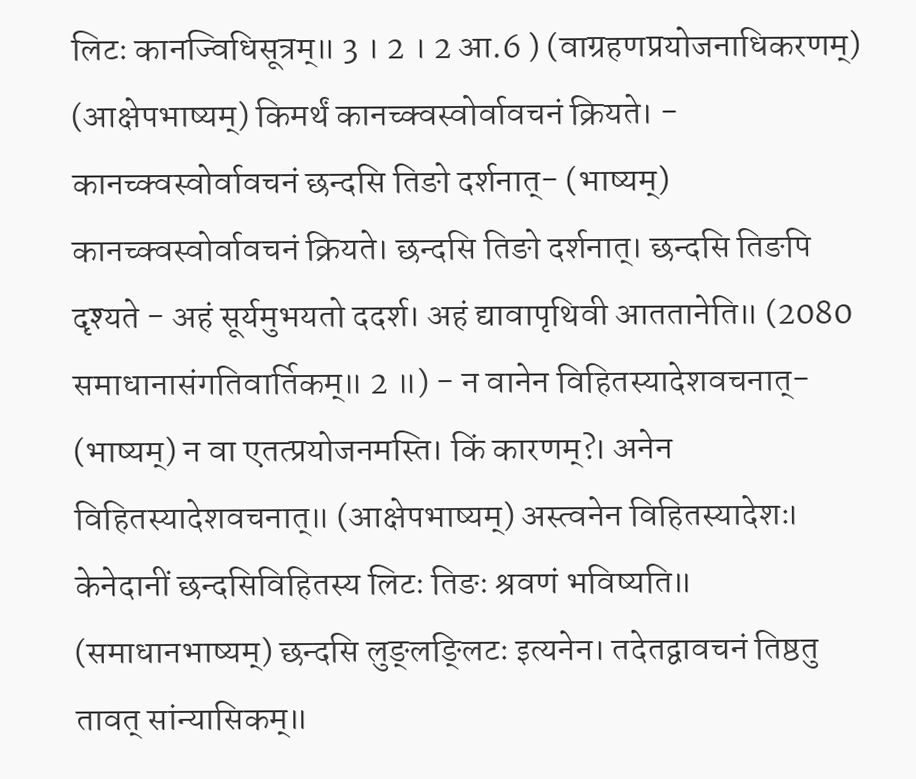लिटः कानज्विधिसूत्रम्॥ 3 । 2 । 2 आ.6 ) (वाग्रहणप्रयोजनाधिकरणम्) (आक्षेपभाष्यम्) किमर्थं कानच्क्वस्वोर्वावचनं क्रियते। - कानच्क्वस्वोर्वावचनं छन्दसि तिङो दर्शनात्- (भाष्यम्) कानच्क्वस्वोर्वावचनं क्रियते। छन्दसि तिङो दर्शनात्। छन्दसि तिङपि दृश्यते - अहं सूर्यमुभयतो ददर्श। अहं द्यावापृथिवी आततानेति॥ (2080 समाधानासंगतिवार्तिकम्॥ 2 ॥) - न वानेन विहितस्यादेशवचनात्- (भाष्यम्) न वा एतत्प्रयोजनमस्ति। किं कारणम्?। अनेन विहितस्यादेशवचनात्॥ (आक्षेपभाष्यम्) अस्त्वनेन विहितस्यादेशः। केनेदानीं छन्दसिविहितस्य लिटः तिङः श्रवणं भविष्यति॥ (समाधानभाष्यम्) छन्दसि लुङ्लङ्लिटः इत्यनेन। तदेतद्वावचनं तिष्ठतु तावत् सांन्यासिकम्॥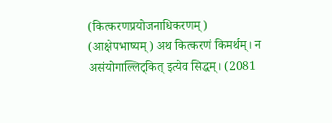(कित्करणप्रयोजनाधिकरणम्) (आक्षेपभाष्यम्) अथ कित्करणं किमर्थम्। न असंयोगाल्लिट्कित् इत्येव सिद्धम्। (2081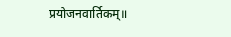प्रयोजनवार्तिकम्॥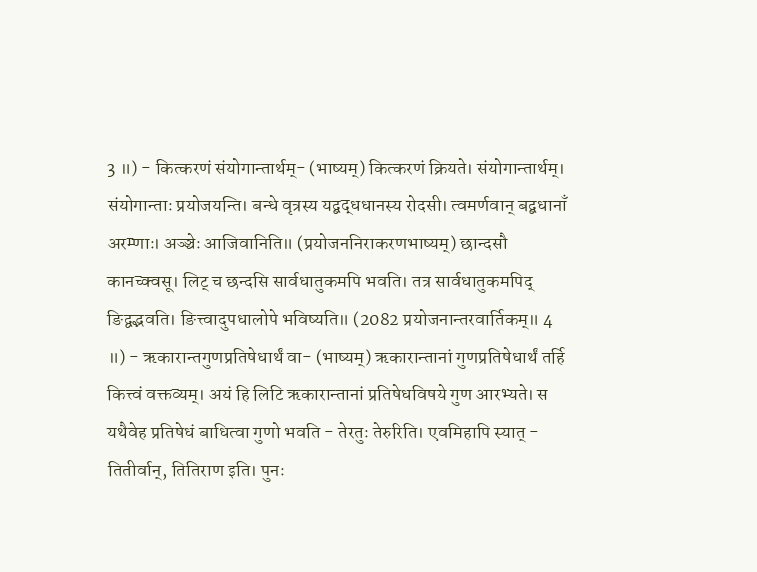3 ॥) - कित्करणं संयोगान्तार्थम्- (भाष्यम्) कित्करणं क्रियते। संयोगान्तार्थम्। संयोगान्ताः प्रयोजयन्ति। बन्धे वृत्रस्य यद्बद्धधानस्य रोदसी। त्वमर्णवान् बद्बधानाँ अरम्णाः। अञ्ञ्चेः आजिवानिति॥ (प्रयोजननिराकरणभाष्यम्) छान्दसौ कानच्क्वसू। लिट् च छन्दसि सार्वधातुकमपि भवति। तत्र सार्वधातुकमपिद् ङिद्वद्भवति। ङित्त्वादुपधालोपे भविष्यति॥ (2082 प्रयोजनान्तरवार्तिकम्॥ 4 ॥) - ऋकारान्तगुणप्रतिषेधार्थं वा- (भाष्यम्) ऋकारान्तानां गुणप्रतिषेधार्थं तर्हि कित्त्वं वक्तव्यम्। अयं हि लिटि ऋकारान्तानां प्रतिषेधविषये गुण आरभ्यते। स यथैवेह प्रतिषेधं बाधित्वा गुणो भवति - तेरतुः तेरुरिति। एवमिहापि स्यात् - तितीर्वान्, तितिराण इति। पुनः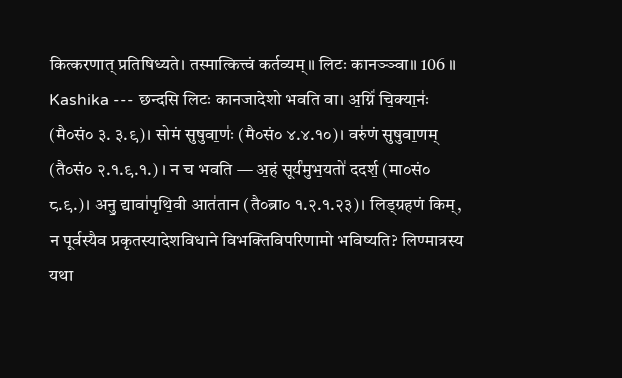कित्करणात् प्रतिषिध्यते। तस्मात्कित्त्वं कर्तव्यम्॥ लिटः कानञ्ञ्वा॥ 106 ॥ Kashika --- छन्दसि लिटः कानजादेशो भवति वा। अ॒ग्निं॑ चि॒क्या॒नः॑ (मै०सं० ३. ३.९)। सोमं सुषुवा॒णः॑ (मै०सं० ४.४.१०)। वरु॑णं सुषुवा॒णम् (तै०सं० २.१.९.१.) । न च भवति — अ॒हं सूर्य॑मुभ॒यतो॑ ददर्श॒ (मा०सं० ८.९.)। अनु॒ द्यावा॑पृथि॒वी आत॑तान (तै०ब्रा० १.२.१.२३)। लिड्ग्रहणं किम्, न पूर्वस्यैव प्रकृतस्यादेशविधाने विभक्तिविपरिणामो भविष्यति? लिण्मात्रस्य यथा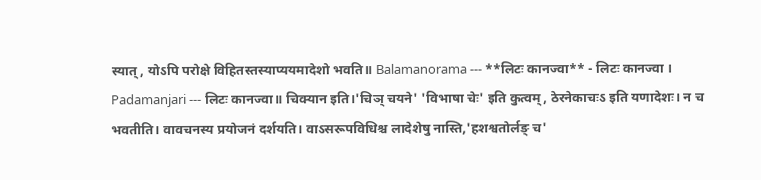स्यात्, योऽपि परोक्षे विहितस्तस्याप्ययमादेशो भवति॥ Balamanorama --- **लिटः कानज्वा** - लिटः कानज्वा । Padamanjari --- लिटः कानज्वा॥ चिक्यान इति।'चिञ् चयने' 'विभाषा चेः' इति कुत्वम्, ठेरनेकाचःऽ इति यणादेशः। न च भवतीति। वावचनस्य प्रयोजनं दर्शयति। वाऽसरूपविधिश्च लादेशेषु नास्ति,'हशश्वतोर्लङ् च'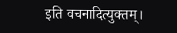इति वचनादित्युक्तम्।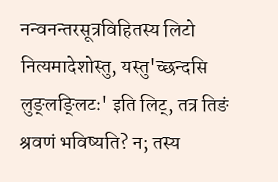नन्वनन्तरसूत्रविहितस्य लिटो नित्यमादेशोस्तु, यस्तु'च्छन्दसि लुङ्लङ्लिटः' इति लिट्, तत्र तिङं श्रवणं भविष्यति? न; तस्य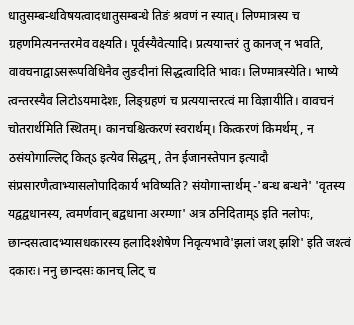धातुसम्बन्धविषयत्वादधातुसम्बन्धे तिङं श्रवणं न स्यात्। लिण्मात्रस्य च ग्रहणमित्यनन्तरमेव वक्ष्यति। पूर्वस्यैवेत्यादि। प्रत्ययान्तरं तु कानज् न भवति, वावचनाद्वाऽसरूपविधिनैव लुङदीनां सिद्धत्वादिति भावः। लिण्मात्रस्येति। भाष्ये त्वन्तरस्यैव लिटोऽयमादेशः, लिङ्ग्रहणं च प्रत्ययान्तरत्वं मा विज्ञायीति। वावचनं चोतरार्थमिति स्थितम्। कानचश्चित्करणं स्वरार्थम्। कित्करणं किमर्थम्, न ठसंयोगाल्लिट् कित्ऽ इत्येव सिद्धम्, तेन ईजानस्तेपान इत्यादौ संप्रसारणैत्वाभ्यासलोपादिकार्य भविष्यति? संयोगान्तार्थम् -'बन्ध बन्धने' 'वृतस्य यद्वद्वधानस्य, त्वमर्णवान् बद्वधाना अरम्णा' अत्र ठनिदिताम्ऽ इति नलोपः, छान्दसत्वादभ्यासधकारस्य हलादिश्शेषेण निवृत्यभावे'झलां जश् झशि' इति जश्त्वं दकारः। ननु छान्दसः कानच् लिट् च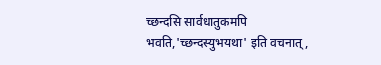च्छन्दसि सार्वधातुकमपि भवति,'च्छन्दस्युभयथा' इति वचनात्,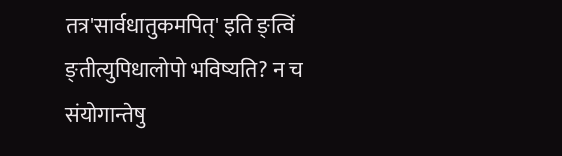तत्र'सार्वधातुकमपित्' इति ङ्त्विं ङ्तीत्युपिधालोपो भविष्यति? न च संयोगान्तेषु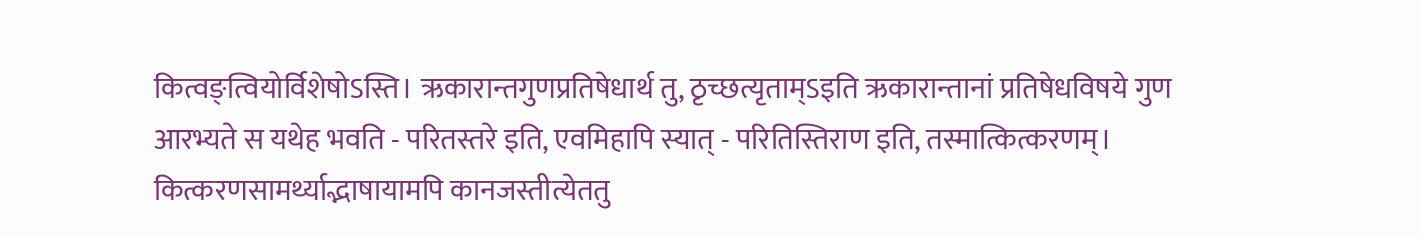कित्वङ्त्वियोर्विशेषोऽस्ति। ऋकारान्तगुणप्रतिषेधार्थ तु, ठृच्छत्यृताम्ऽइति ऋकारान्तानां प्रतिषेधविषये गुण आरभ्यते स यथेह भवति - परितस्तरे इति, एवमिहापि स्यात् - परितिस्तिराण इति, तस्मात्कित्करणम्। कित्करणसामर्थ्याद्भाषायामपि कानजस्तीत्येततु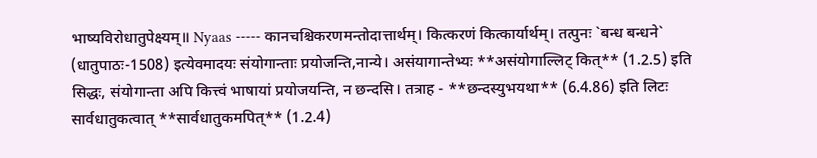भाष्यविरोधातुपेक्ष्यम्॥ Nyaas ----- कानचश्चिकरणमन्तोदात्तार्थम्। कित्करणं कित्कार्यार्थम्। तत्पुनः `बन्ध बन्धने` (धातुपाठः-1508) इत्येवमादयः संयोगान्ताः प्रयोजन्ति,नान्ये। असंयागान्तेभ्यः **असंयोगाल्लिट् कित्** (1.2.5) इति सिद्धः, संयोगान्ता अपि कित्त्वं भाषायां प्रयोजयन्ति, न छन्दसि। तत्राह - **छन्दस्युभयथा** (6.4.86) इति लिटः सार्वधातुकत्वात् **सार्वधातुकमपित्** (1.2.4)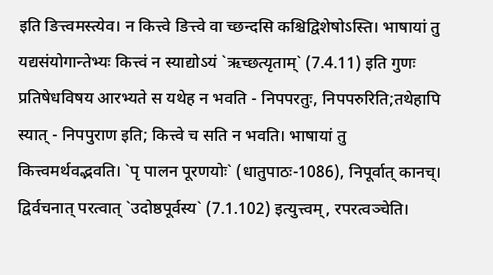इति ङित्त्वमस्त्येव। न कित्त्वे ङित्त्वे वा च्छन्दसि कश्चिद्विशेषोऽस्ति। भाषायां तु यद्यसंयोगान्तेभ्यः कित्त्वं न स्याद्योऽयं `ऋच्छत्यृताम्` (7.4.11) इति गुणः प्रतिषेधविषय आरभ्यते स यथेह न भवति - निपपरतुः, निपपरुरिति;तथेहापि स्यात् - निपपुराण इति; कित्त्वे च सति न भवति। भाषायां तु कित्त्वमर्थवद्भवति। `पृ पालन पूरणयोः` (धातुपाठः-1086), निपूर्वात् कानच्। द्विर्वचनात् परत्वात् `उदोष्ठपूर्वस्य` (7.1.102) इत्युत्त्वम्, रपरत्वञ्चेति।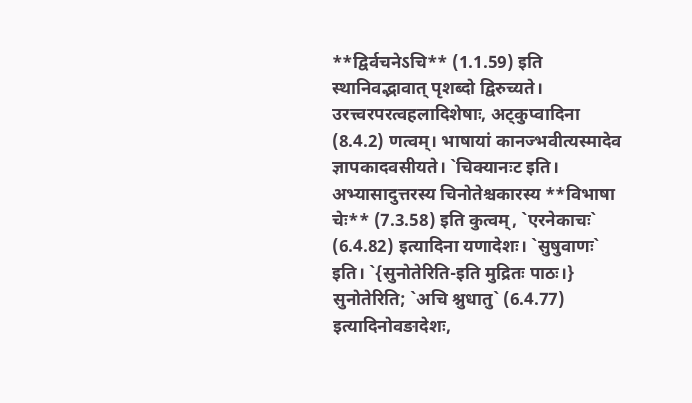**द्विर्वचनेऽचि** (1.1.59) इति स्थानिवद्भावात् पृशब्दो द्विरुच्यते। उरत्त्वरपरत्वहलादिशेषाः, अट्कुप्वादिना (8.4.2) णत्वम्। भाषायां कानज्भवीत्यस्मादेव ज्ञापकादवसीयते। `चिक्यानःट इति। अभ्यासादुत्तरस्य चिनोतेश्चकारस्य **विभाषा चेः** (7.3.58) इति कुत्वम्, `एरनेकाचः` (6.4.82) इत्यादिना यणादेशः। `सुषुवाणः` इति। `{सुनोतेरिति-इति मुद्रितः पाठः।} सुनोतेरिति; `अचि श्नुधातु` (6.4.77) इत्यादिनोवङादेशः,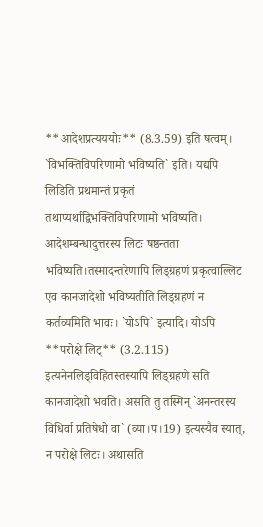**आदेशप्रत्यययोः** (8.3.59) इति षत्वम्। `विभक्तिविपरिणामो भविष्यति` इति। यद्यपि लिडिति प्रथमान्तं प्रकृतं तथाप्यर्थाद्विभक्तिविपरिणामो भविष्यति। आदेशम्बन्धादुत्तरस्य लिटः षष्ठन्तता भविष्यति।तस्मादन्तरेणापि लिड्ग्रहणं प्रकृत्वाल्लिट एव कानजादेशो भविष्यतीति लिड्ग्रहणं न कर्तव्यमिति भावः। `योऽपि` इत्यादि। योऽपि **परोक्षे लिट्** (3.2.115) इत्यनेनलिड्विहितस्तस्यापि लिड्ग्रहणे सति कानजादेशो भवति। असति तु तस्मिन् `अनन्तरस्य विधिर्वा प्रतिषेधो वा` (व्या।प।19) इत्यस्यैव स्यात्, न परोक्षे लिटः। अथासति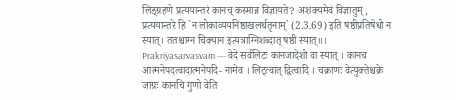लिड्ग्रहणे प्रत्ययान्तरं कानच् कस्मान्न विज्ञायते? अशक्यमेवं विज्ञातुम्, प्रत्ययान्तरे हि `न लोकाव्ययनिष्ठाखलर्थतृनाम्` (2.3.69) इति षष्ठीप्रतिषेधो न स्यात्। ततश्चाग्न चिक्यान इत्यत्राग्निशब्दात् षष्ठी स्यात्॥। Prakriyasarvasvam --- वेदे सर्वलिटः कानजादेशो वा स्यात् । कानच आत्मनेपदत्वादात्मनेपदि- नामेव । लिट्त्वात् द्वित्वादि । चक्राणः वेत्युक्तेश्चक्रे जाग्रः कानचि गुणो वेति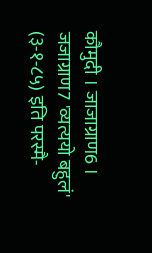कौमुदी । जाजाग्राण6 । जजाग्राण7 'व्यत्ययो बहुलं' (३-१-८५) इति परस्मै-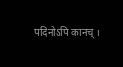पदिनोऽपि कानच् ।